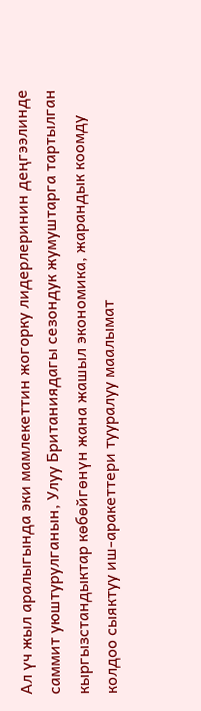Ал үч жыл аралыгында эки мамлекеттин жогорку лидерлеринин деңгээлинде саммит уюштурулганын, Улуу Британиядагы сезондук жумуштарга тартылган кыргызстандыктар көбөйгөнүн жана жашыл экономика, жарандык коомду колдоо сыяктуу иш-аракеттери тууралуу маалымат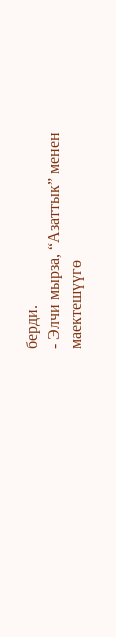берди.
- Элчи мырза, “Азаттык” менен маектешүүгө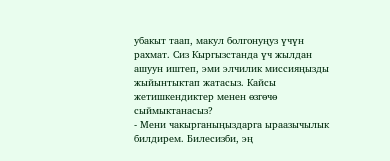убакыт таап, макул болгонуңуз үчүн рахмат. Сиз Кыргызстанда үч жылдан ашуун иштеп, эми элчилик миссияңызды жыйынтыктап жатасыз. Кайсы жетишкендиктер менен өзгөчө сыймыктанасыз?
- Мени чакырганыңыздарга ыраазычылык билдирем. Билесизби, эң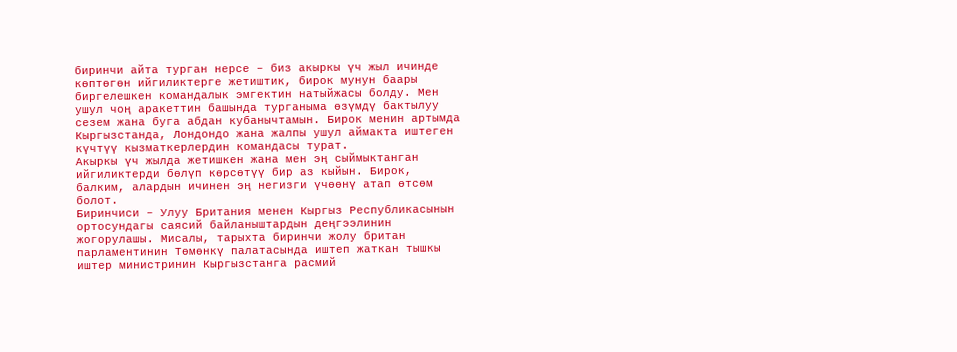биринчи айта турган нерсе – биз акыркы үч жыл ичинде көптөгөн ийгиликтерге жетиштик, бирок мунун баары биргелешкен командалык эмгектин натыйжасы болду. Мен ушул чоң аракеттин башында турганыма өзүмдү бактылуу сезем жана буга абдан кубанычтамын. Бирок менин артымда Кыргызстанда, Лондондо жана жалпы ушул аймакта иштеген күчтүү кызматкерлердин командасы турат.
Акыркы үч жылда жетишкен жана мен эң сыймыктанган ийгиликтерди бөлүп көрсөтүү бир аз кыйын. Бирок, балким, алардын ичинен эң негизги үчөөнү атап өтсөм болот.
Биринчиси – Улуу Британия менен Кыргыз Республикасынын ортосундагы саясий байланыштардын деңгээлинин жогорулашы. Мисалы, тарыхта биринчи жолу британ парламентинин Төмөнкү палатасында иштеп жаткан тышкы иштер министринин Кыргызстанга расмий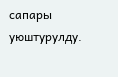сапары уюштурулду.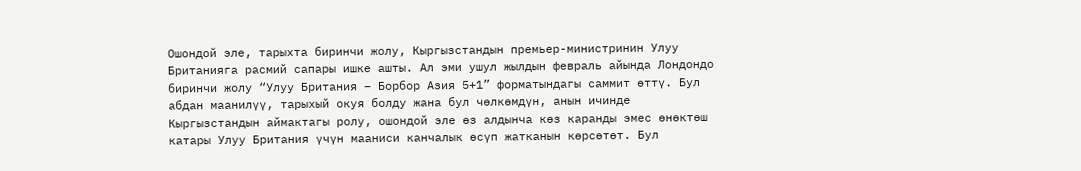Ошондой эле, тарыхта биринчи жолу, Кыргызстандын премьер-министринин Улуу Британияга расмий сапары ишке ашты. Ал эми ушул жылдын февраль айында Лондондо биринчи жолу “Улуу Британия – Борбор Азия 5+1” форматындагы саммит өттү. Бул абдан маанилүү, тарыхый окуя болду жана бул чөлкөмдүн, анын ичинде Кыргызстандын аймактагы ролу, ошондой эле өз алдынча көз каранды эмес өнөктөш катары Улуу Британия үчүн мааниси канчалык өсүп жатканын көрсөтөт. Бул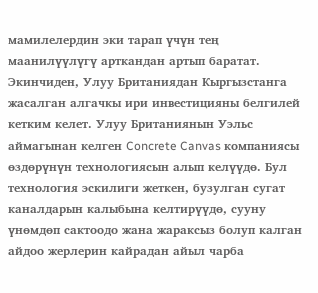мамилелердин эки тарап үчүн тең маанилүүлүгү арткандан артып баратат.
Экинчиден, Улуу Британиядан Кыргызстанга жасалган алгачкы ири инвестицияны белгилей кетким келет. Улуу Британиянын Уэльс аймагынан келген Concrete Canvas компаниясы өздөрүнүн технологиясын алып келүүдө. Бул технология эскилиги жеткен, бузулган сугат каналдарын калыбына келтирүүдө, сууну үнөмдөп сактоодо жана жараксыз болуп калган айдоо жерлерин кайрадан айыл чарба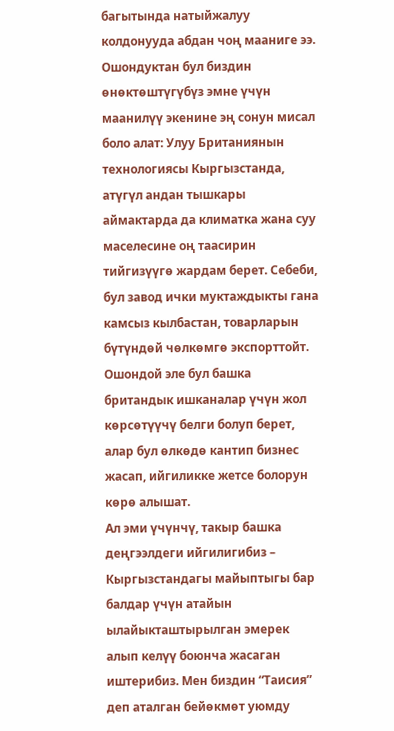багытында натыйжалуу колдонууда абдан чоң мааниге ээ. Ошондуктан бул биздин өнөктөштүгүбүз эмне үчүн маанилүү экенине эң сонун мисал боло алат: Улуу Британиянын технологиясы Кыргызстанда, атүгүл андан тышкары аймактарда да климатка жана суу маселесине оң таасирин тийгизүүгө жардам берет. Себеби, бул завод ички муктаждыкты гана камсыз кылбастан, товарларын бүтүндөй чөлкөмгө экспорттойт. Ошондой эле бул башка британдык ишканалар үчүн жол көрсөтүүчү белги болуп берет, алар бул өлкөдө кантип бизнес жасап, ийгиликке жетсе болорун көрө алышат.
Ал эми үчүнчү, такыр башка деңгээлдеги ийгилигибиз – Кыргызстандагы майыптыгы бар балдар үчүн атайын ылайыкташтырылган эмерек алып келүү боюнча жасаган иштерибиз. Мен биздин “Таисия” деп аталган бейөкмөт уюмду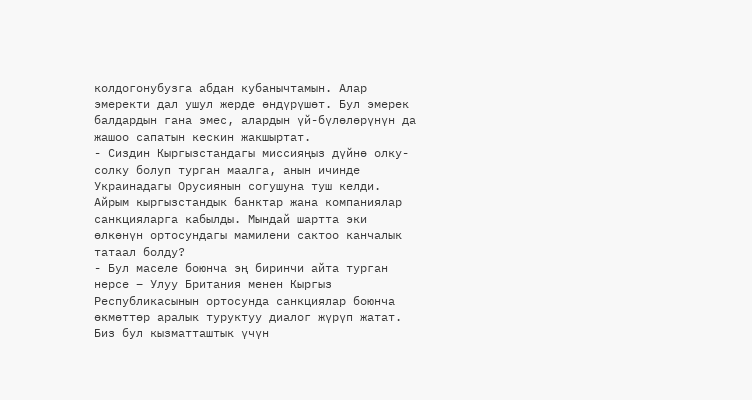колдогонубузга абдан кубанычтамын. Алар эмеректи дал ушул жерде өндүрүшөт. Бул эмерек балдардын гана эмес, алардын үй-бүлөлөрүнүн да жашоо сапатын кескин жакшыртат.
- Сиздин Кыргызстандагы миссияңыз дүйнө олку-солку болуп турган маалга, анын ичинде Украинадагы Орусиянын согушуна туш келди. Айрым кыргызстандык банктар жана компаниялар санкцияларга кабылды. Мындай шартта эки өлкөнүн ортосундагы мамилени сактоо канчалык татаал болду?
- Бул маселе боюнча эң биринчи айта турган нерсе – Улуу Британия менен Кыргыз Республикасынын ортосунда санкциялар боюнча өкмөттөр аралык туруктуу диалог жүрүп жатат. Биз бул кызматташтык үчүн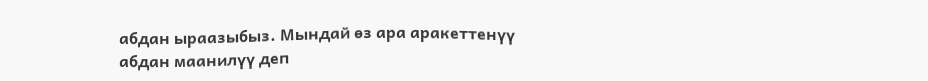абдан ыраазыбыз. Мындай өз ара аракеттенүү абдан маанилүү деп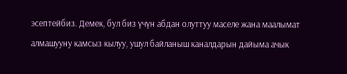эсептейбиз. Демек, бул биз үчүн абдан олуттуу маселе жана маалымат алмашууну камсыз кылуу, ушул байланыш каналдарын дайыма ачык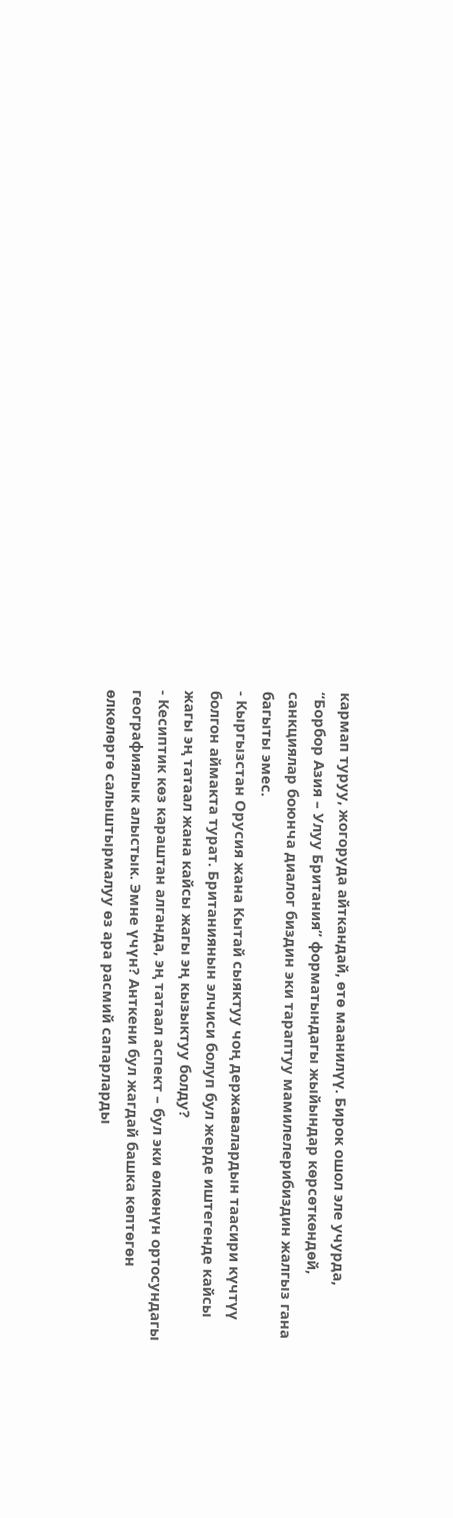кармап туруу, жогоруда айткандай, өтө маанилүү. Бирок ошол эле учурда, “Борбор Азия – Улуу Британия” форматындагы жыйындар көрсөткөндөй, санкциялар боюнча диалог биздин эки тараптуу мамилелерибиздин жалгыз гана багыты эмес.
- Кыргызстан Орусия жана Кытай сыяктуу чоң державалардын таасири күчтүү болгон аймакта турат. Британиянын элчиси болуп бул жерде иштегенде кайсы жагы эң татаал жана кайсы жагы эң кызыктуу болду?
- Кесиптик көз караштан алганда, эң татаал аспект – бул эки өлкөнүн ортосундагы географиялык алыстык. Эмне үчүн? Анткени бул жагдай башка көптөгөн өлкөлөргө салыштырмалуу өз ара расмий сапарларды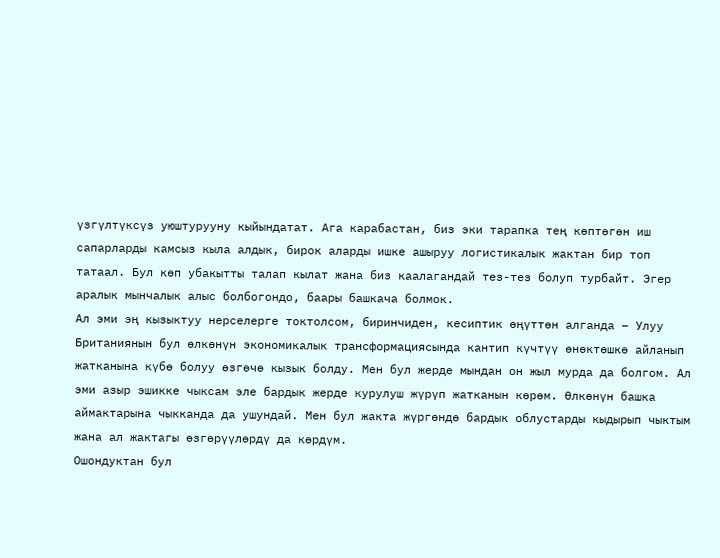үзгүлтүксүз уюштурууну кыйындатат. Ага карабастан, биз эки тарапка тең көптөгөн иш сапарларды камсыз кыла алдык, бирок аларды ишке ашыруу логистикалык жактан бир топ татаал. Бул көп убакытты талап кылат жана биз каалагандай тез-тез болуп турбайт. Эгер аралык мынчалык алыс болбогондо, баары башкача болмок.
Ал эми эң кызыктуу нерселерге токтолсом, биринчиден, кесиптик өңүттөн алганда – Улуу Британиянын бул өлкөнүн экономикалык трансформациясында кантип күчтүү өнөктөшкө айланып жатканына күбө болуу өзгөчө кызык болду. Мен бул жерде мындан он жыл мурда да болгом. Ал эми азыр эшикке чыксам эле бардык жерде курулуш жүрүп жатканын көрөм. Өлкөнүн башка аймактарына чыкканда да ушундай. Мен бул жакта жүргөндө бардык облустарды кыдырып чыктым жана ал жактагы өзгөрүүлөрдү да көрдүм.
Ошондуктан бул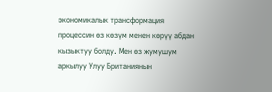экономикалык трансформация процессин өз көзүм менен көрүү абдан кызыктуу болду. Мен өз жумушум аркылуу Улуу Британиянын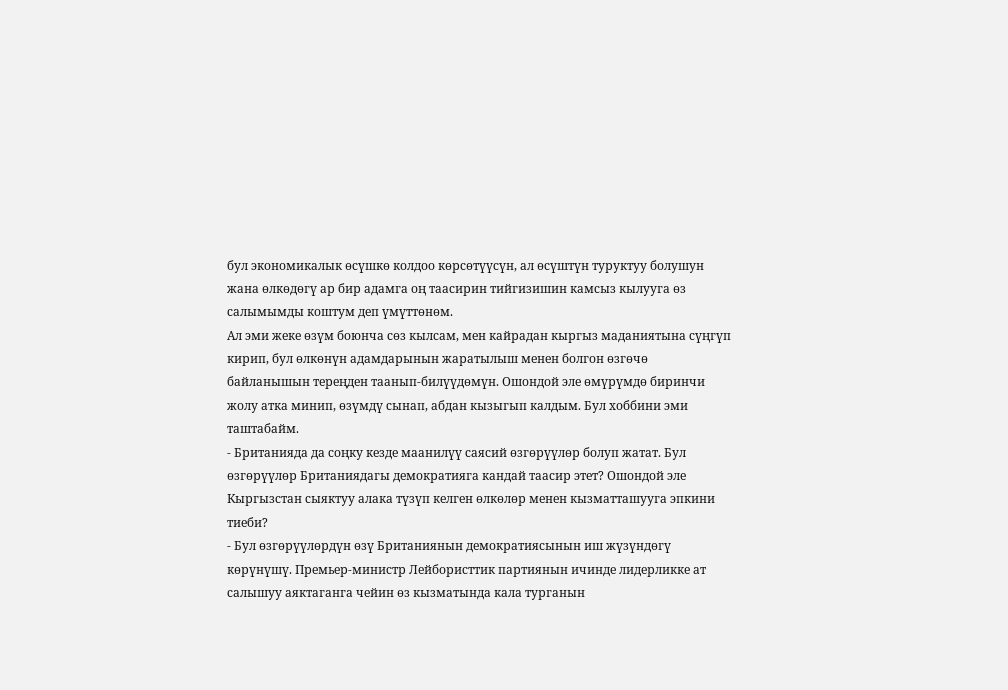бул экономикалык өсүшкө колдоо көрсөтүүсүн, ал өсүштүн туруктуу болушун жана өлкөдөгү ар бир адамга оң таасирин тийгизишин камсыз кылууга өз салымымды коштум деп үмүттөнөм.
Ал эми жеке өзүм боюнча сөз кылсам, мен кайрадан кыргыз маданиятына сүңгүп кирип, бул өлкөнүн адамдарынын жаратылыш менен болгон өзгөчө байланышын тереңден таанып-билүүдөмүн. Ошондой эле өмүрүмдө биринчи жолу атка минип, өзүмдү сынап, абдан кызыгып калдым. Бул хоббини эми таштабайм.
- Британияда да соңку кезде маанилүү саясий өзгөрүүлөр болуп жатат. Бул өзгөрүүлөр Британиядагы демократияга кандай таасир этет? Ошондой эле Кыргызстан сыяктуу алака түзүп келген өлкөлөр менен кызматташууга эпкини тиеби?
- Бул өзгөрүүлөрдүн өзү Британиянын демократиясынын иш жүзүндөгү көрүнүшү. Премьер-министр Лейбористтик партиянын ичинде лидерликке ат салышуу аяктаганга чейин өз кызматында кала турганын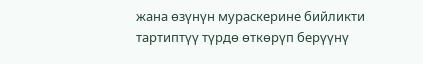жана өзүнүн мураскерине бийликти тартиптүү түрдө өткөрүп берүүнү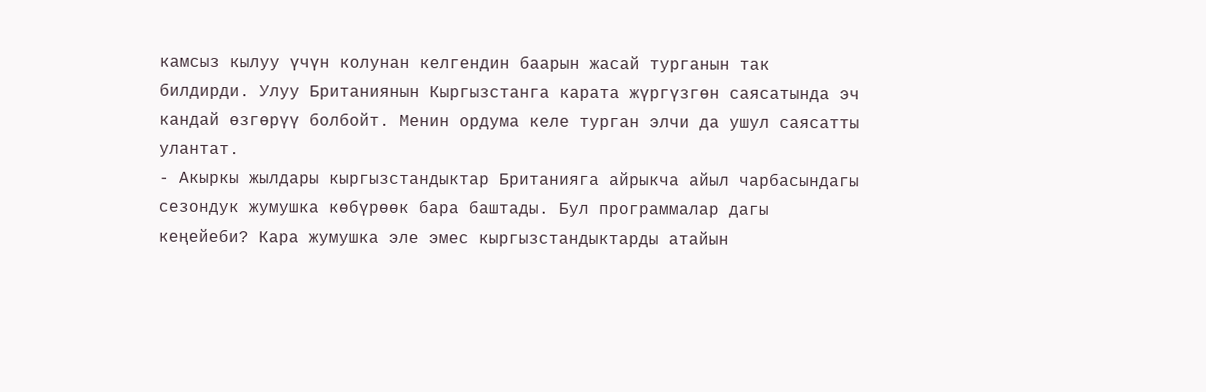камсыз кылуу үчүн колунан келгендин баарын жасай турганын так билдирди. Улуу Британиянын Кыргызстанга карата жүргүзгөн саясатында эч кандай өзгөрүү болбойт. Менин ордума келе турган элчи да ушул саясатты улантат.
- Акыркы жылдары кыргызстандыктар Британияга айрыкча айыл чарбасындагы сезондук жумушка көбүрөөк бара баштады. Бул программалар дагы кеңейеби? Кара жумушка эле эмес кыргызстандыктарды атайын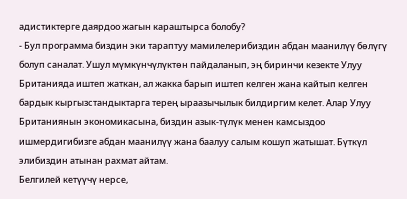адистиктерге даярдоо жагын караштырса болобу?
- Бул программа биздин эки тараптуу мамилелерибиздин абдан маанилүү бөлүгү болуп саналат. Ушул мүмкүнчүлүктөн пайдаланып, эң биринчи кезекте Улуу Британияда иштеп жаткан, ал жакка барып иштеп келген жана кайтып келген бардык кыргызстандыктарга терең ыраазычылык билдиргим келет. Алар Улуу Британиянын экономикасына, биздин азык-түлүк менен камсыздоо ишмердигибизге абдан маанилүү жана баалуу салым кошуп жатышат. Бүткүл элибиздин атынан рахмат айтам.
Белгилей кетүүчү нерсе,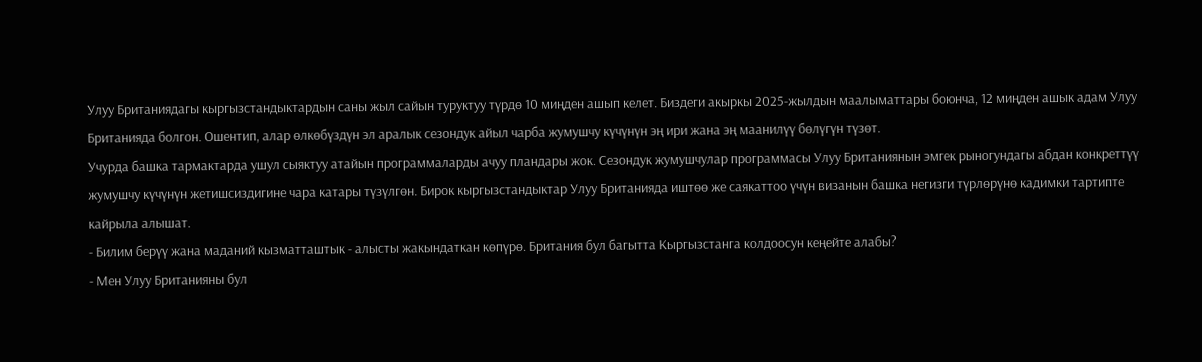Улуу Британиядагы кыргызстандыктардын саны жыл сайын туруктуу түрдө 10 миңден ашып келет. Биздеги акыркы 2025-жылдын маалыматтары боюнча, 12 миңден ашык адам Улуу Британияда болгон. Ошентип, алар өлкөбүздүн эл аралык сезондук айыл чарба жумушчу күчүнүн эң ири жана эң маанилүү бөлүгүн түзөт.
Учурда башка тармактарда ушул сыяктуу атайын программаларды ачуу пландары жок. Сезондук жумушчулар программасы Улуу Британиянын эмгек рыногундагы абдан конкреттүү жумушчу күчүнүн жетишсиздигине чара катары түзүлгөн. Бирок кыргызстандыктар Улуу Британияда иштөө же саякаттоо үчүн визанын башка негизги түрлөрүнө кадимки тартипте кайрыла алышат.
- Билим берүү жана маданий кызматташтык - алысты жакындаткан көпүрө. Британия бул багытта Кыргызстанга колдоосун кеңейте алабы?
- Мен Улуу Британияны бул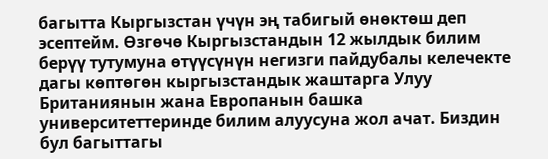багытта Кыргызстан үчүн эң табигый өнөктөш деп эсептейм. Өзгөчө Кыргызстандын 12 жылдык билим берүү тутумуна өтүүсүнүн негизги пайдубалы келечекте дагы көптөгөн кыргызстандык жаштарга Улуу Британиянын жана Европанын башка университеттеринде билим алуусуна жол ачат. Биздин бул багыттагы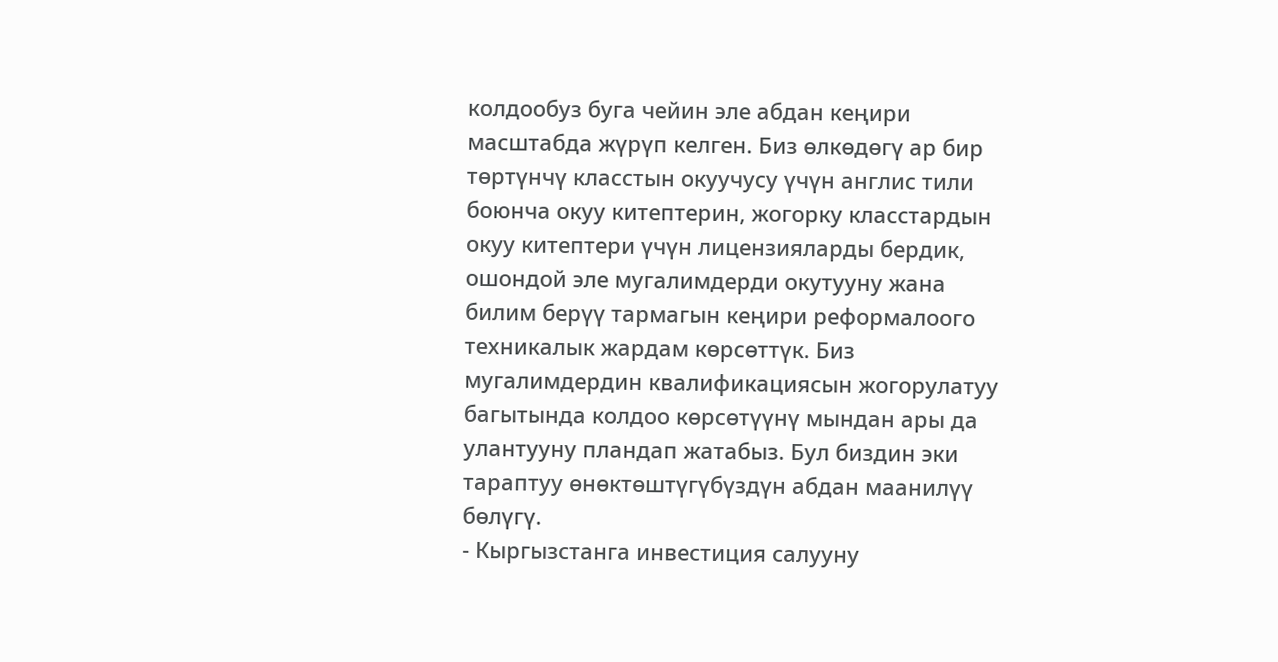колдообуз буга чейин эле абдан кеңири масштабда жүрүп келген. Биз өлкөдөгү ар бир төртүнчү класстын окуучусу үчүн англис тили боюнча окуу китептерин, жогорку класстардын окуу китептери үчүн лицензияларды бердик, ошондой эле мугалимдерди окутууну жана билим берүү тармагын кеңири реформалоого техникалык жардам көрсөттүк. Биз мугалимдердин квалификациясын жогорулатуу багытында колдоо көрсөтүүнү мындан ары да улантууну пландап жатабыз. Бул биздин эки тараптуу өнөктөштүгүбүздүн абдан маанилүү бөлүгү.
- Кыргызстанга инвестиция салууну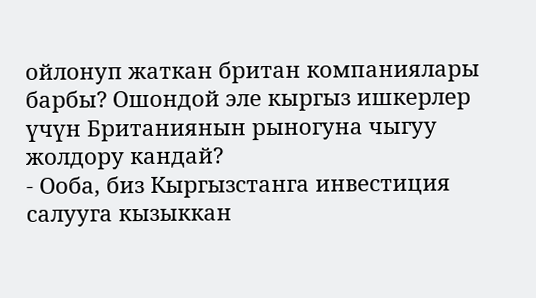ойлонуп жаткан британ компаниялары барбы? Ошондой эле кыргыз ишкерлер үчүн Британиянын рыногуна чыгуу жолдору кандай?
- Ооба, биз Кыргызстанга инвестиция салууга кызыккан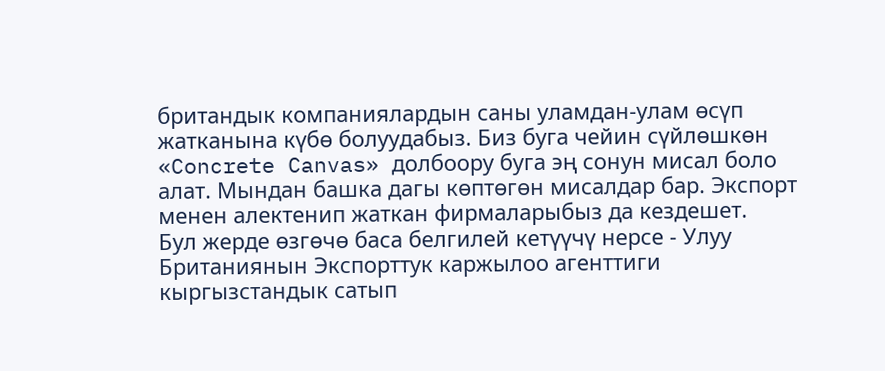британдык компаниялардын саны уламдан-улам өсүп жатканына күбө болуудабыз. Биз буга чейин сүйлөшкөн «Concrete Canvas» долбоору буга эң сонун мисал боло алат. Мындан башка дагы көптөгөн мисалдар бар. Экспорт менен алектенип жаткан фирмаларыбыз да кездешет.
Бул жерде өзгөчө баса белгилей кетүүчү нерсе - Улуу Британиянын Экспорттук каржылоо агенттиги кыргызстандык сатып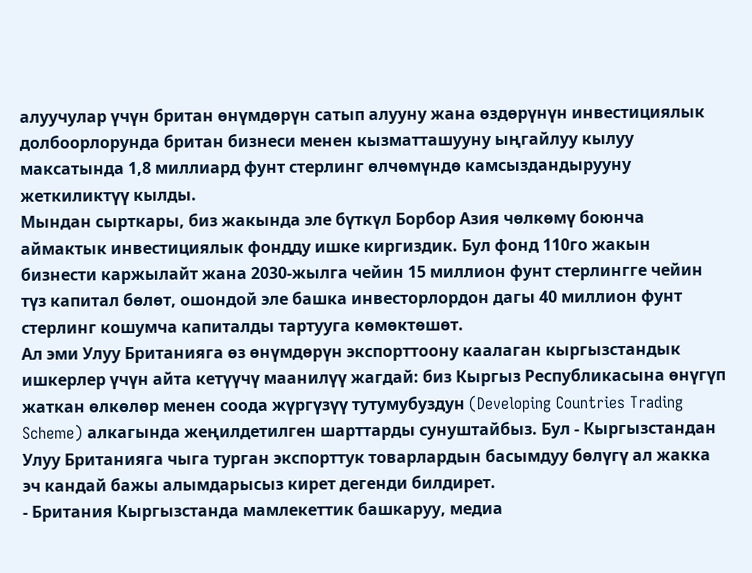алуучулар үчүн британ өнүмдөрүн сатып алууну жана өздөрүнүн инвестициялык долбоорлорунда британ бизнеси менен кызматташууну ыңгайлуу кылуу максатында 1,8 миллиард фунт стерлинг өлчөмүндө камсыздандырууну жеткиликтүү кылды.
Мындан сырткары, биз жакында эле бүткүл Борбор Азия чөлкөмү боюнча аймактык инвестициялык фондду ишке киргиздик. Бул фонд 110го жакын бизнести каржылайт жана 2030-жылга чейин 15 миллион фунт стерлингге чейин түз капитал бөлөт, ошондой эле башка инвесторлордон дагы 40 миллион фунт стерлинг кошумча капиталды тартууга көмөктөшөт.
Ал эми Улуу Британияга өз өнүмдөрүн экспорттоону каалаган кыргызстандык ишкерлер үчүн айта кетүүчү маанилүү жагдай: биз Кыргыз Республикасына өнүгүп жаткан өлкөлөр менен соода жүргүзүү тутумубуздун (Developing Countries Trading Scheme) алкагында жеңилдетилген шарттарды сунуштайбыз. Бул - Кыргызстандан Улуу Британияга чыга турган экспорттук товарлардын басымдуу бөлүгү ал жакка эч кандай бажы алымдарысыз кирет дегенди билдирет.
- Британия Кыргызстанда мамлекеттик башкаруу, медиа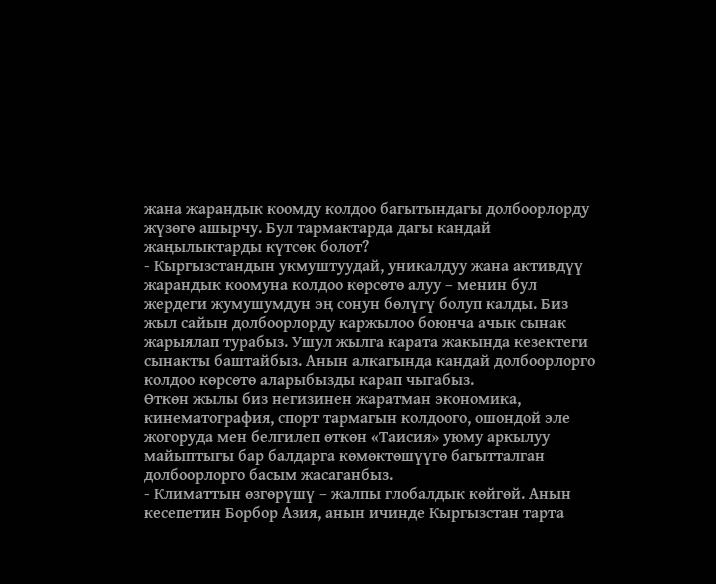жана жарандык коомду колдоо багытындагы долбоорлорду жүзөгө ашырчу. Бул тармактарда дагы кандай жаңылыктарды күтсөк болот?
- Кыргызстандын укмуштуудай, уникалдуу жана активдүү жарандык коомуна колдоо көрсөтө алуу – менин бул жердеги жумушумдун эң сонун бөлүгү болуп калды. Биз жыл сайын долбоорлорду каржылоо боюнча ачык сынак жарыялап турабыз. Ушул жылга карата жакында кезектеги сынакты баштайбыз. Анын алкагында кандай долбоорлорго колдоо көрсөтө аларыбызды карап чыгабыз.
Өткөн жылы биз негизинен жаратман экономика, кинематография, спорт тармагын колдоого, ошондой эле жогоруда мен белгилеп өткөн «Таисия» уюму аркылуу майыптыгы бар балдарга көмөктөшүүгө багытталган долбоорлорго басым жасаганбыз.
- Климаттын өзгөрүшү – жалпы глобалдык көйгөй. Анын кесепетин Борбор Азия, анын ичинде Кыргызстан тарта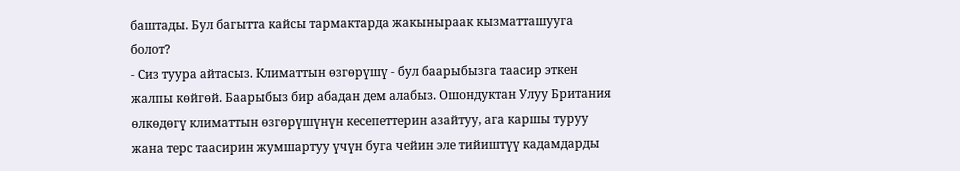баштады. Бул багытта кайсы тармактарда жакыныраак кызматташууга болот?
- Сиз туура айтасыз. Климаттын өзгөрүшү - бул баарыбызга таасир эткен жалпы көйгөй. Баарыбыз бир абадан дем алабыз. Ошондуктан Улуу Британия өлкөдөгү климаттын өзгөрүшүнүн кесепеттерин азайтуу, ага каршы туруу жана терс таасирин жумшартуу үчүн буга чейин эле тийиштүү кадамдарды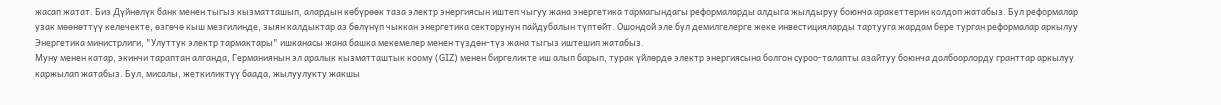жасап жатат. Биз Дүйнөлүк банк менен тыгыз кызматташып, алардын көбүрөөк таза электр энергиясын иштеп чыгуу жана энергетика тармагындагы реформаларды алдыга жылдыруу боюнча аракеттерин колдоп жатабыз. Бул реформалар узак мөөнөттүү келечекте, өзгөчө кыш мезгилинде, зыян калдыктар аз бөлүнүп чыккан энергетика секторунун пайдубалын түптөйт. Ошондой эле бул демилгелерге жеке инвестицияларды тартууга жардам бере турган реформалар аркылуу Энергетика министрлиги, "Улуттук электр тармактары" ишканасы жана башка мекемелер менен түздөн-түз жана тыгыз иштешип жатабыз.
Муну менен катар, экинчи тараптан алганда, Германиянын эл аралык кызматташтык коому (GIZ) менен биргеликте иш алып барып, турак үйлөрдө электр энергиясына болгон суроо-талапты азайтуу боюнча долбоорлорду гранттар аркылуу каржылап жатабыз. Бул, мисалы, жеткиликтүү баада, жылуулукту жакшы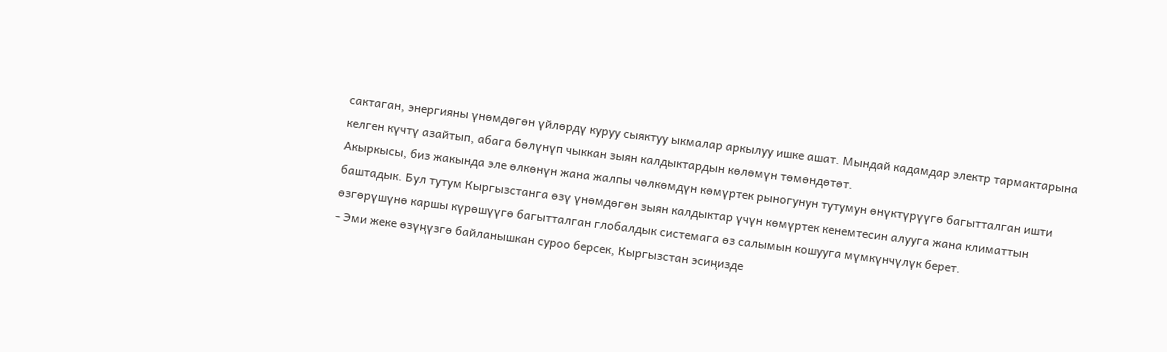сактаган, энергияны үнөмдөгөн үйлөрдү куруу сыяктуу ыкмалар аркылуу ишке ашат. Мындай кадамдар электр тармактарына келген күчтү азайтып, абага бөлүнүп чыккан зыян калдыктардын көлөмүн төмөндөтөт.
Акыркысы, биз жакында эле өлкөнүн жана жалпы чөлкөмдүн көмүртек рыногунун тутумун өнүктүрүүгө багытталган ишти баштадык. Бул тутум Кыргызстанга өзү үнөмдөгөн зыян калдыктар үчүн көмүртек кенемтесин алууга жана климаттын өзгөрүшүнө каршы күрөшүүгө багытталган глобалдык системага өз салымын кошууга мүмкүнчүлүк берет.
- Эми жеке өзүңүзгө байланышкан суроо берсек, Кыргызстан эсиңизде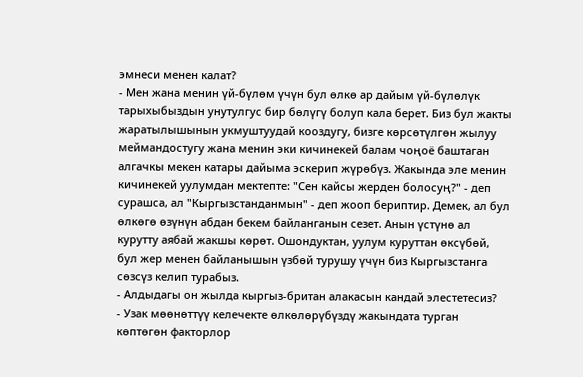эмнеси менен калат?
- Мен жана менин үй-бүлөм үчүн бул өлкө ар дайым үй-бүлөлүк тарыхыбыздын унутулгус бир бөлүгү болуп кала берет. Биз бул жакты жаратылышынын укмуштуудай кооздугу, бизге көрсөтүлгөн жылуу меймандостугу жана менин эки кичинекей балам чоңоё баштаган алгачкы мекен катары дайыма эскерип жүрөбүз. Жакында эле менин кичинекей уулумдан мектепте: "Сен кайсы жерден болосуң?" - деп сурашса, ал "Кыргызстанданмын" - деп жооп бериптир. Демек, ал бул өлкөгө өзүнүн абдан бекем байланганын сезет. Анын үстүнө ал курутту аябай жакшы көрөт. Ошондуктан, уулум куруттан өксүбөй, бул жер менен байланышын үзбөй турушу үчүн биз Кыргызстанга сөзсүз келип турабыз.
- Алдыдагы он жылда кыргыз-британ алакасын кандай элестетесиз?
- Узак мөөнөттүү келечекте өлкөлөрүбүздү жакындата турган көптөгөн факторлор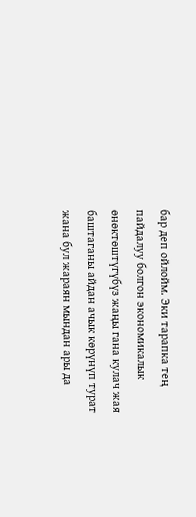бар деп ойлойм. Эки тарапка тең пайдалуу болгон экономикалык өнөктөштүгүбүз жаңы гана кулач жая баштаганы айдан ачык көрүнүп турат жана бул жараян мындан ары да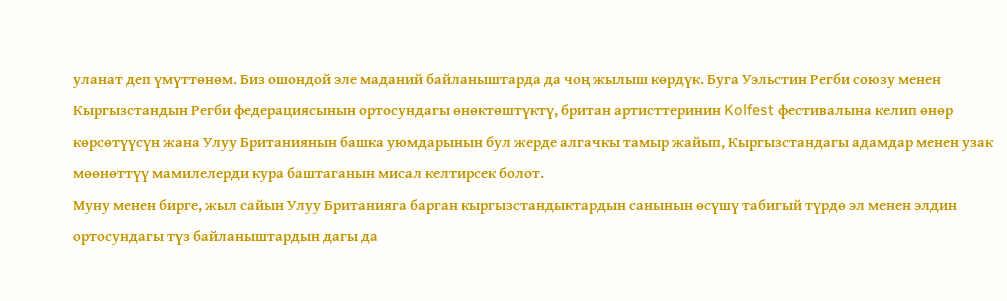уланат деп үмүттөнөм. Биз ошондой эле маданий байланыштарда да чоң жылыш көрдүк. Буга Уэльстин Регби союзу менен Кыргызстандын Регби федерациясынын ортосундагы өнөктөштүктү, британ артисттеринин Kolfest фестивалына келип өнөр көрсөтүүсүн жана Улуу Британиянын башка уюмдарынын бул жерде алгачкы тамыр жайып, Кыргызстандагы адамдар менен узак мөөнөттүү мамилелерди кура баштаганын мисал келтирсек болот.
Муну менен бирге, жыл сайын Улуу Британияга барган кыргызстандыктардын санынын өсүшү табигый түрдө эл менен элдин ортосундагы түз байланыштардын дагы да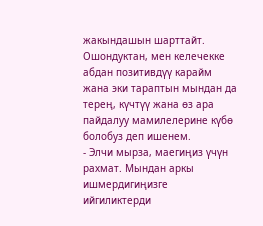жакындашын шарттайт. Ошондуктан, мен келечекке абдан позитивдүү карайм жана эки тараптын мындан да терең, күчтүү жана өз ара пайдалуу мамилелерине күбө болобуз деп ишенем.
- Элчи мырза, маегиңиз үчүн рахмат. Мындан аркы ишмердигиңизге ийгиликтерди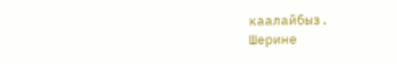каалайбыз.
Шерине